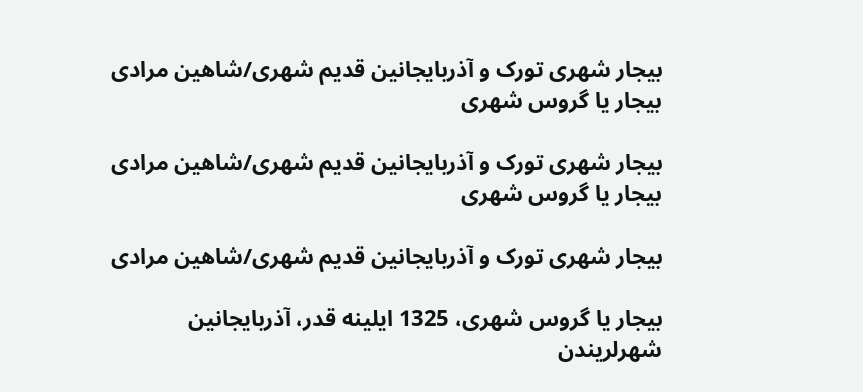بیجار شهری تورک و آذربایجانین قدیم شهری/شاهین مرادی بیجار یا گروس شهری

بیجار شهری تورک و آذربایجانین قدیم شهری/شاهین مرادی بیجار یا گروس شهری

بیجار شهری تورک و آذربایجانین قدیم شهری/شاهین مرادی

بیجار یا گروس شهری، 1325 ایلینه قدر، آذربایجانین شهرلریندن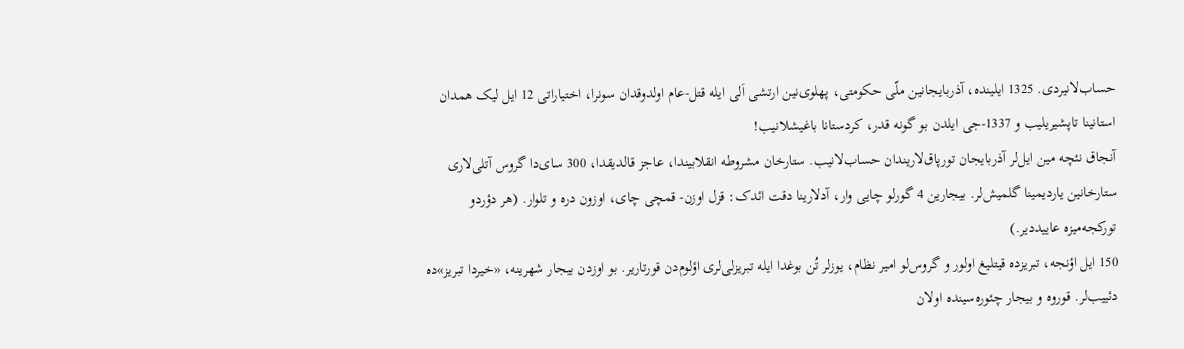حساب‌لانیردی. 1325 ایلینده، آذربایجانین ملّی حکومتی، پهلوی‌نین ارتشی اَلی ایله قتل-عام اولدوقدان سونرا، اختیاراتی 12 ایل لیک همدان استانینا تاپشیریلیب و 1337-جی ایلدن بو گونه قدر، کردستانا باغیشلانیب!
آنجاق نئچه مین ایل‌لر آذربایجان تورپاق‌لاریندان حساب‌لانیب. ستارخان مشروطه انقلابیندا، عاجز قالدیقدا، 300 سای‌دا گروس آتلی‌لاری ستارخانین یاردیمینا گلمیش‌لر. بیجارین 4 گورلو چایی وار، آدلارینا دقت ائدک: قزل اوزن- قمچی چای، اوزون دره و تلوار. (هر دؤردو تورکجه‌میزه عاییددیر.)
150 ایل اؤنجه، تبریزده قیتلیغ اولور و گروس‌لو امیر نظام، یوزلر تُن بوغدا ایله تبریزلی‌لری اؤلوم‌دن قورتاریر. بو اوزدن بیجار شهرینه، «خیردا تبریز»ده دئییب‌لر. قوروه و بیجار چئوره‌سینده اولان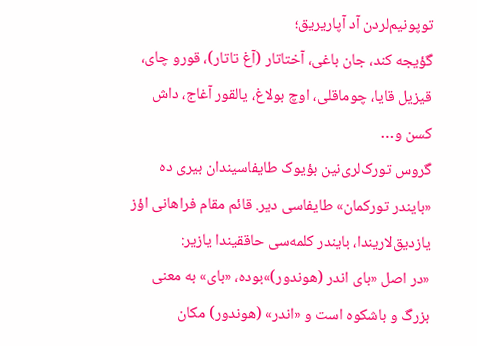توپونیم‌لردن آد آپاریریق؛
گؤیجه کند، جان باغی، آختاتار (آغ تاتار)، قورو چای، قیزیل قایا، چوماقلی، اوچ بولاغ، یالقور آغاج، داش کسن و…
گروس‌ تورک‌لری‌نین بؤیوک طایفاسیندان بیری‌ ده «بایندر تورکمان» طایفاسی دیر. قائم مقام فراهانی اؤز یازدیق‌لاریندا، بایندر کلمه‌سی حاققیندا یازیر:
«در اصل «بای اندر (هوندور)»بوده، «بای» به معنی بزرگ و باشکوه است و «اندر» (هوندور) مکان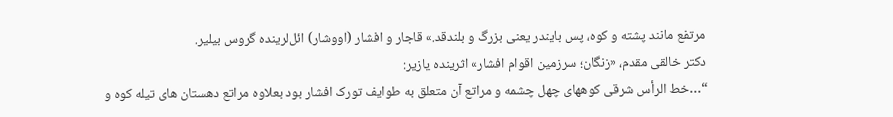مرتفع مانند پشته و کوه، پس بایندر یعنی بزرگ و بلندقد.» قاجار و افشار (اووشار) ائل‌لرینده گروس بیلیر.
دکتر خالقی مقدم، «زنگان؛ سرزمین اقوام افشار» اثرینده یازیر:
“…خط الرأس شرقی کوههای چهل چشمه و مراتع آن متعلق به طوایف تورک افشار بود بعلاوه مراتع دهستان های تیله کوه و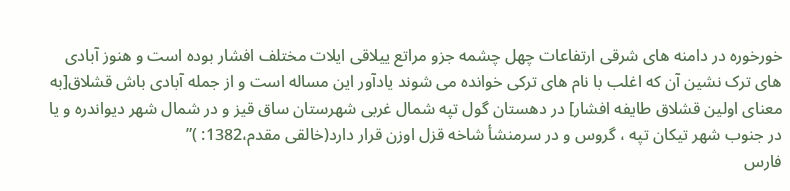خورخوره در دامنه های شرقی ارتفاعات چهل چشمه جزو مراتع ییلاقی ایلات مختلف افشار بوده است و هنوز آبادی های ترک نشین آن که اغلب با نام های ترکی خوانده می شوند یادآور این مساله است و از جمله آبادی باش قشلاق[به معنای اولین قشلاق طایفه افشار] در دهستان گول تپه شمال غربی شهرستان ساق قیز و در شمال شهر دیواندره و یا در جنوب شهر تیکان تپه ، گروس و در سرمنشأ شاخه قزل اوزن قرار دارد(خالقی مقدم،1382: )”
فارس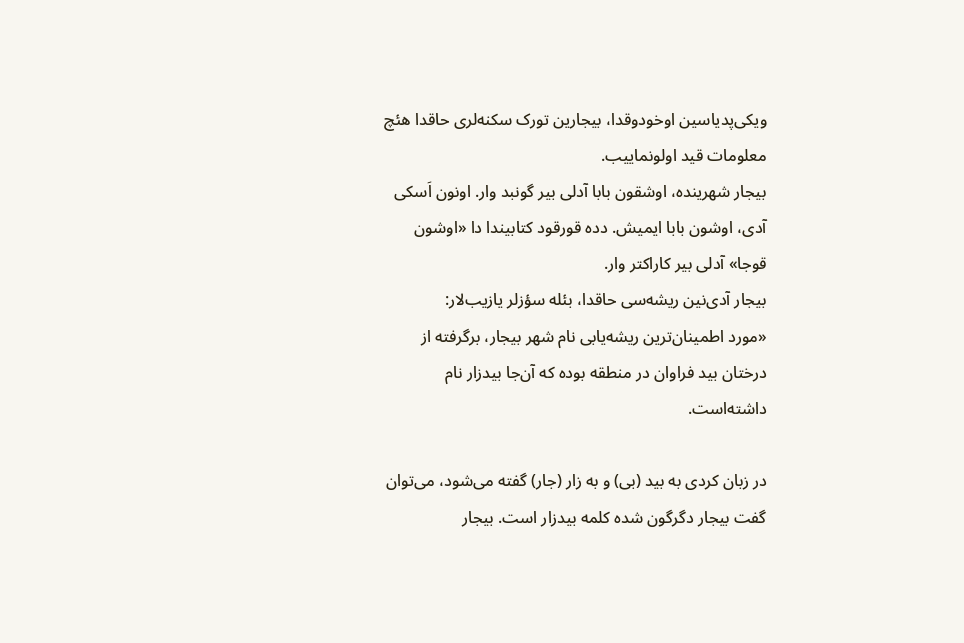ویکی‌پدیاسین اوخودوقدا، بیجارین تورک سکنه‌لری حاقدا هئچ معلومات قید اولونماییب.
بیجار شهرینده، اوشقون بابا آدلی بیر گونبد وار. اونون اَسکی آدی، اوشون بابا ایمیش. دده قورقود کتابیندا دا «اوشون قوجا» آدلی بیر کاراکتر وار.
بیجار آدی‌نین ریشه‌سی حاقدا، بئله سؤزلر یازیب‌لار:
«مورد اطمینان‌ترین ریشه‌یابی نام شهر بیجار، برگرفته از درختان بید فراوان در منطقه بوده که آن‌جا بیدزار نام داشته‌است.

در زبان کردی به بید (بی) و به زار (جار) گفته می‌شود، می‌توان گفت بیجار دگرگون شده کلمه بیدزار است. بیجار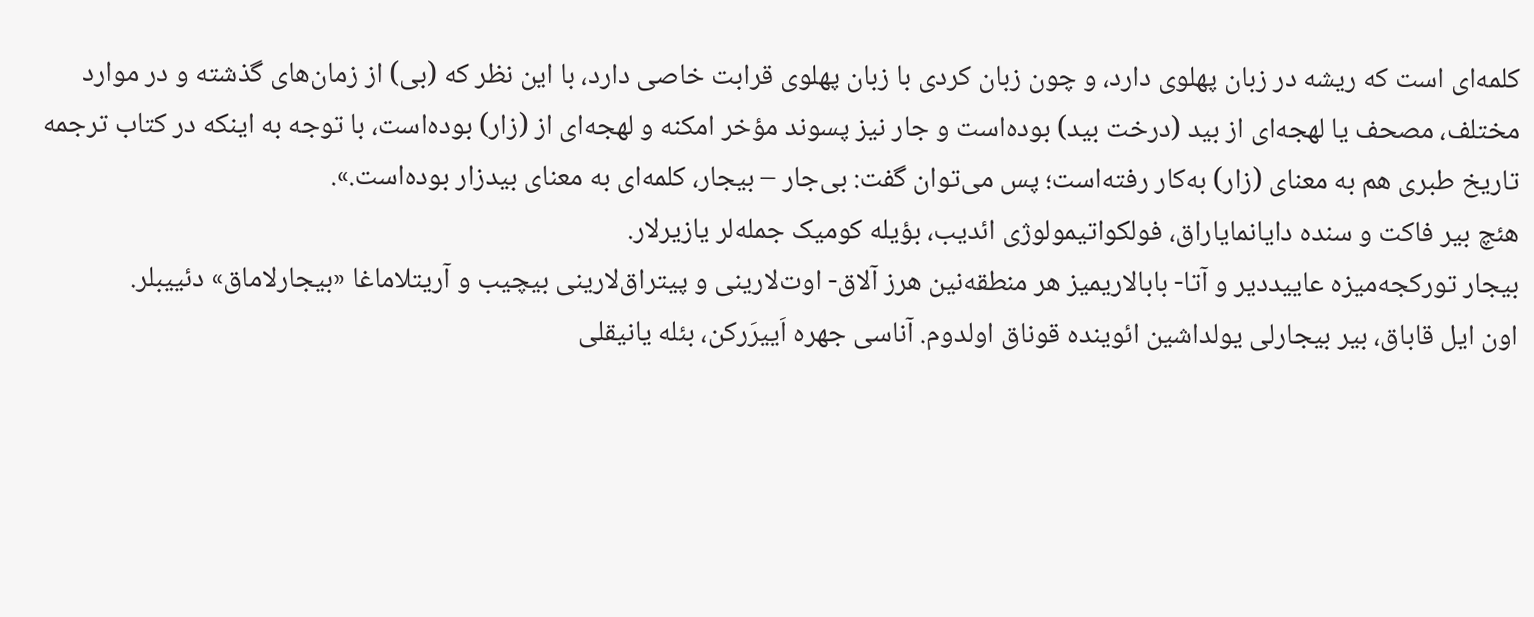کلمه‌ای است که ریشه در زبان پهلوی دارد، و چون زبان کردی با زبان پهلوی قرابت خاصی دارد، با این نظر که (بی) از زمان‌های گذشته و در موارد مختلف، مصحف یا لهجه‌ای از بید (درخت بید) بوده‌است و جار نیز پسوند مؤخر امکنه و لهجه‌ای از (زار) بوده‌است، با توجه به اینکه در کتاب ترجمه تاریخ طبری هم به معنای (زار) به‌کار رفته‌است؛ پس می‌توان گفت: بی‌جار – بیجار، کلمه‌ای به معنای بیدزار بوده‌است.».
هئچ بیر فاکت و سنده دایانمایاراق، فولکواتیمولوژی‌ ائدیب، بؤیله کومیک جمله‌لر یازیرلار.
بیجار تورکجه‌میزه عاییددیر و آتا- بابالاریمیز هر منطقه‌نین هرز آلاق- اوت‌لارینی و پیتراق‌لارینی بیچیب و آریتلاماغا «بیجارلاماق» دئییبلر.
اون ایل قاباق، بیر بیجارلی یولداشین ائوینده قوناق اولدوم. آناسی جهره اَییرَرکن، بئله یانیقلی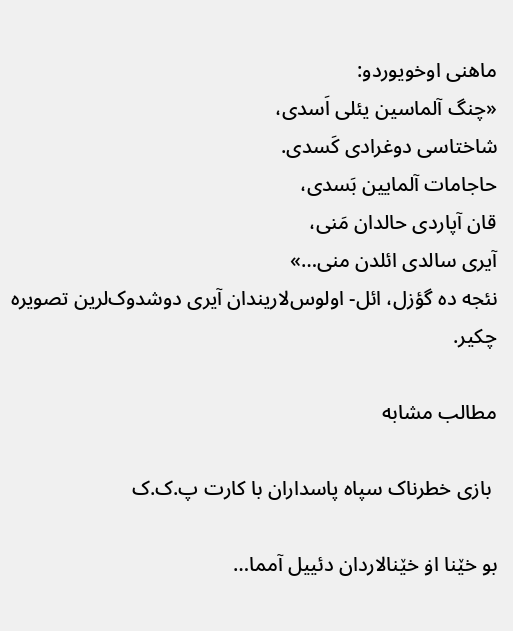ماهنی اوخویوردو:
«چنگ آلماسین یئلی اَسدی،
شاختاسی دوغرادی کَسدی.
حاجامات آلمایین بَسدی،
قان آپاردی حالدان مَنی،
آیری سالدی ائلدن منی…»
نئجه ده گؤزل، ائل- اولوس‌لاریندان آیری دوشدوک‌لرین تصویره چکیر.

مطالب مشابه

 بازی خطرناک سپاه پاسداران با کارت پ.ک.ک

بو خێنا اۏ خێنالاردان دئییل آمما…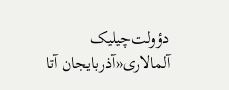دؤولت‌چیلیک آلمالاری«آذربایجان آتا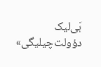بَی‌لیک دؤولت‌چیلیگی»